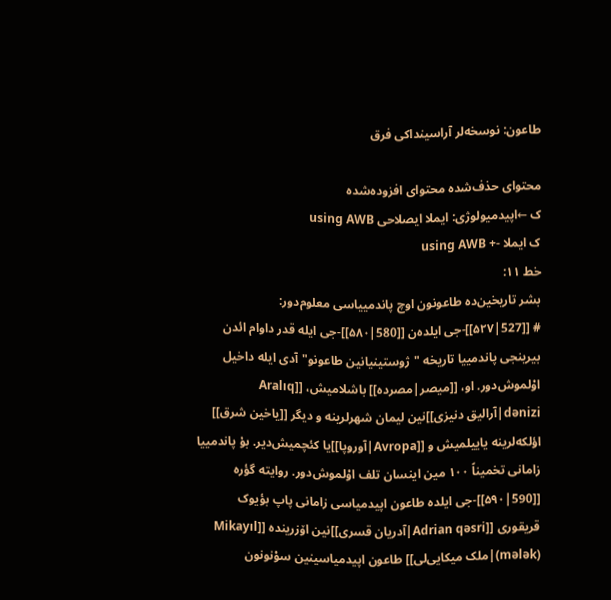طاعون: نوسخه‌لر آراسینداکی فرق

محتوای حذف‌شده محتوای افزوده‌شده
ک ←اپیدمیولوژی: ایملا ایصلاحی using AWB
ک ایملا -+ using AWB
خط ۱۱:
بشر تاریخین‌ده طاعونون اوچ پاندمییاسی معلوم‌دور:
# [[527|۵۲۷]]-جی ایلده‌ن [[580|۵۸۰]]-جی ایله قدر داوام ائدن بیرینجی پاندمییا تاریخه "ژوستینیانین طاعونو" آدی ایله داخیل اوْلموش‌دور. او، [[میصر|مصرده]] باشلامیش، [[Aralıq dənizi|آرالیق دنیزی]]نین لیمان شهرلرینه و دیگر [[یاخین شرق]] اؤلکه‌لرینه یاییلمیش و [[Avropa|آوروپا]]یا کئچمیش‌دیر. بۇ پاندمییا زامانی تخمیناً ۱۰۰ مین اینسان تلف اوْلموش‌دور. روایته گؤره [[590|۵۹۰]]-جی ایلده طاعون اپیدمیاسی زامانی پاپ بؤیوک قریقوری [[Adrian qəsri|آدریان قسری]]نین اۆزرینده [[Mikayıl (mələk)|ملک میکایی‌لی]] طاعون اپیدمیاسینین سوْنونون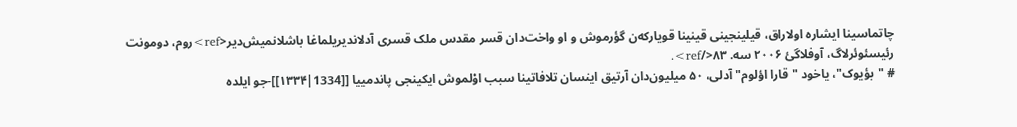چاتماسینا ایشاره اولاراق، قیلینجینی قینینا قویارکه‌ن گؤرموش و او واخت‌دان قسر مقدس ملک قسری آدلاندیریلماغا باشلانمیش‌دیر<ref>روم، دومونت رئیسئوئرلاگ، آوفلاگئ ۲۰۰۶ سه. ۸۳</ref>.
# "بؤیوک"، یاخود "قارا اؤلوم" آدلی، ۵۰ میلیون‌دان آرتیق اینسان تلافاتینا سبب اوْلموش ایکینجی پاندمییا [[1334|۱۳۳۴]]-جو ایلده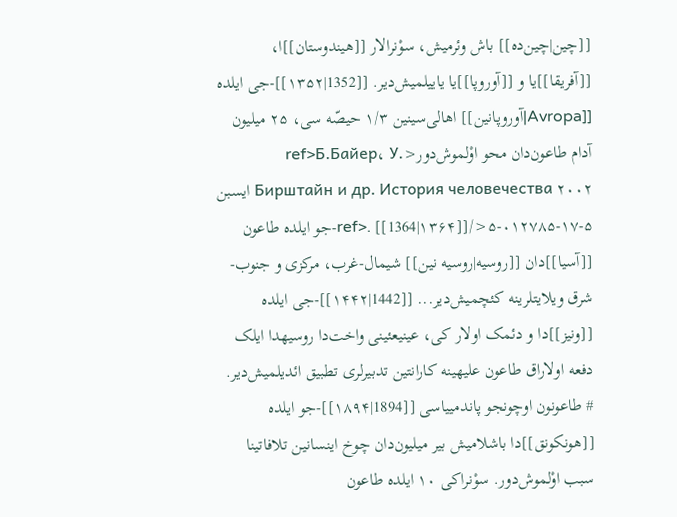[[چین|چین‌ده]] باش وئرمیش، سوْنرالار [[هیندوستان]]ا، [[آفریقا]]یا و [[آوروپا]]یا یاییلمیش‌دیر. [[1352|۱۳۵۲]]-جی ایلده [[Avropa|آوروپانین]] اهالی‌سینین ۱/۳ حیصّه سی، ۲۵ میلیون آدام طاعون‌دان محو اوْلموش‌دور<ref>Б.Байер، У. Бирштайн и др. История человечества ۲۰۰۲ ایسبن ۵-۱۷-۰۱۲۷۸۵-۵</ref>. [[1364|۱۳۶۴]]-جو ایلده طاعون [[آسیا]]دان [[روسیه|روسیه نین]] شیمال-غرب، مرکزی و جنوب-شرق ویلایتلرینه کئچمیش‌دیر... [[1442|۱۴۴۲]]-جی ایلده [[ونیز]]دا و دئمک اولار کی، عینیعئینی واخت‌دا روسیهدا ایلک دفعه اولاراق طاعون علیهینه کارانتین تدبیرلری تطبیق ائدیلمیش‌دیر.
# طاعونون اوچونجو پاندمییاسی [[1894|۱۸۹۴]]-جو ایلده [[هونکونق]]دا باشلامیش بیر میلیون‌دان چوخ اینسانین تلافاتینا سبب اوْلموش‌دور. سوْنراکی ۱۰ ایلده طاعون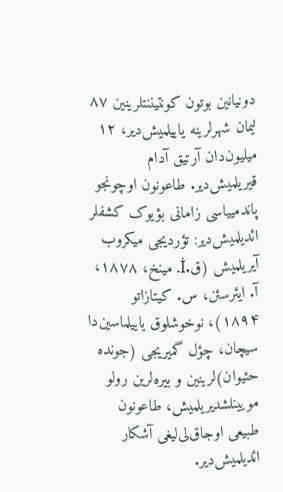دونیانین بوتون کونتیننتلرینین ۸۷ لیمان شهرلرینه یاییلمیش‌دیر، ۱۲ میلیون‌دان آرتیق آدام قیریلمیش‌دیر. طاعونون اوچونجو پاندمییاسی زامانی بؤیوک کشفلر ائدیلمیش‌دیر: تؤردیجی میکروب آیریلمیش (ق.İ. مینخ، ۱۸۷۸، آ. ایئرسئن، س. کیتازاتو ۱۸۹۴)، نوخوشلوق یاییلماسین‌دا سیچان، چؤل گمیریجی (جونده حئیوان)لرینین و بیره‌لرین رولو مویینلشدیریلمیش، طاعونون طبیعی اوجاق‌لی‌لیغی آشکار ائدیلمیش‌دیر.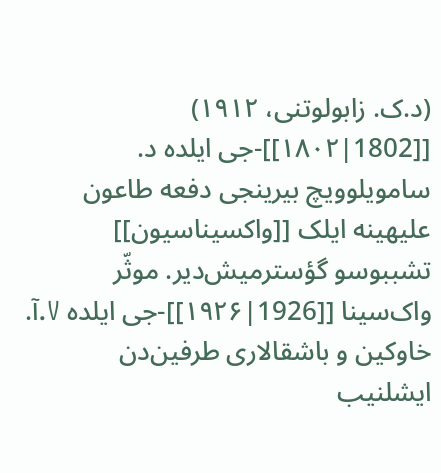(د.ک. زابولوتنی، ۱۹۱۲) [[1802|۱۸۰۲]]-جی ایلده د. سامویلوویچ بیرینجی دفعه طاعون علیهینه ایلک [[واکسیناسیون]] تشببوسو گؤسترمیش‌دیر. موثّر واک‌سینا [[1926|۱۹۲۶]]-جی ایلده V.آ. خاوکین و باشقالاری طرفین‌دن ایشلنیب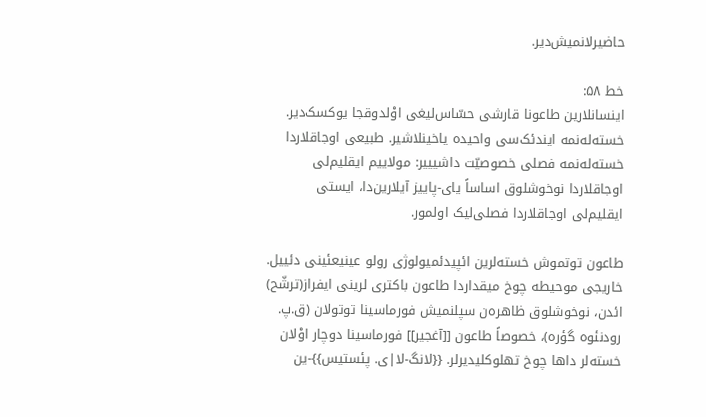حاضیرلانمیش‌دیر.

خط ۵۸:
اینسانلارین طاعونا قارشی حسّاس‌لیغی اوْلدوقجا یوکسک‌دیر. خسته‌له‌نمه ایندئک‌سی واحیده یاخینلاشیر. طبیعی اوجاقلاردا خسته‌له‌نمه فصلی خصوصیّت داشیییر: مولاییم ایقلیم‌لی اوجاقلاردا نوخوشلوق اساساً یای-پاییز آیلارین‌دا، ایستی ایقلیم‌لی اوجاقلاردا فصلی‌لیک اولمور.

طاعون توتموش خسته‌لرین ائپیدئمیولوژی رولو عینیعئینی دئییل. خاریجی موحیطه چوخ میقداردا طاعون باکتری لرینی ایفراز(ترشّح) ائدن، نوخوشلوق ظاهره‌ن سپلنمیش فورماسینا توتولان (ق.پ. رودنئوه گؤره)، خصوصاً طاعون [[آغجیر]] فورماسینا دوچار اوْلان خسته‌لر داها چوخ تهلوکلیدیرلر. {{لانگ-لا|ی. پئستیس}}-ین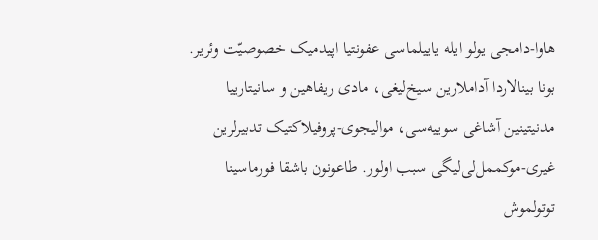هاوا-دامجی یولو ایله یاییلماسی عفونتیا اپیدمیک خصوصیّت وئریر. بونا بینالاردا آداملارین سیخ‌لیغی، مادی ریفاهین و سانیتارییا مدنیتینین آشاغی سوییه‌سی، موالیجوی-پروفیلاکتیک تدبیرلرین غیری-موکممل‌لی‌لیگی سبب اولور. طاعونون باشقا فورماسینا توتولموش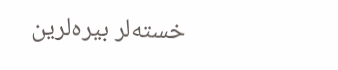خسته‌لر بیره‌لرین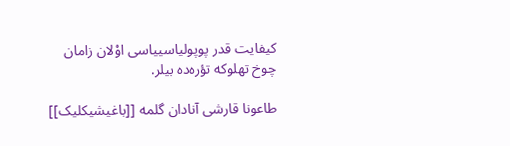کیفایت قدر پوپولیاسییاسی اوْلان زامان چوخ تهلوکه تؤره‌ده بیلر.

طاعونا قارشی آنادان گلمه [[باغیشیکلیک]]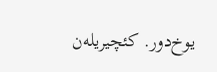یوخ‌دور. کئچیریله‌ن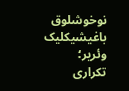نوخوشلوق باغیشیکلیک وئریر؛ تکراری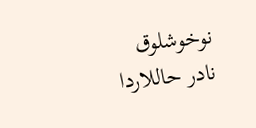نوخوشلوق نادر حاللاردا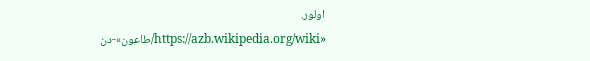اولور.
«https://azb.wikipedia.org/wiki/طاعون»-دن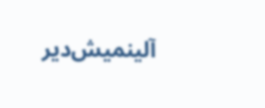آلینمیش‌دیر